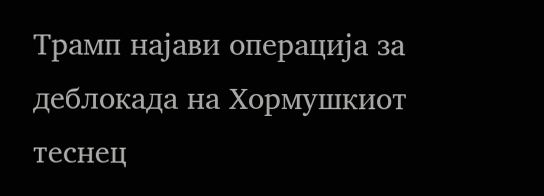Трамп најави операција за деблокада на Хормушкиот теснец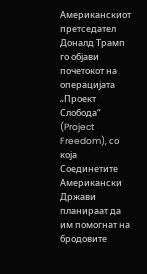Американскиот претседател Доналд Трамп го објави почетокот на операцијата „Проект Слобода“ (Project Freedom), со која Соединетите Американски Држави планираат да им помогнат на бродовите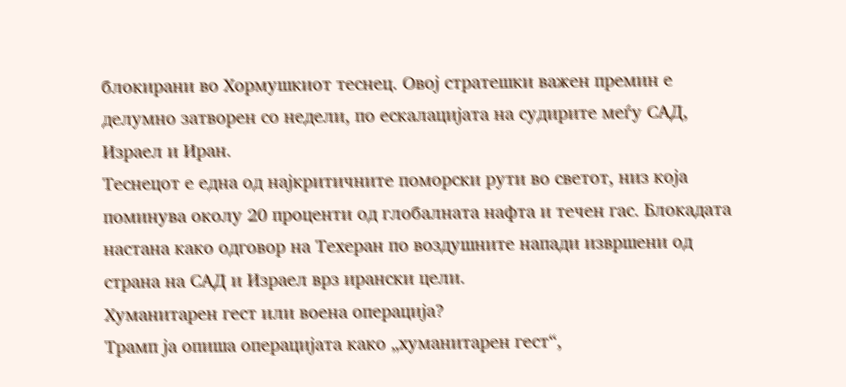блокирани во Хормушкиот теснец. Овој стратешки важен премин е делумно затворен со недели, по ескалацијата на судирите меѓу САД, Израел и Иран.
Теснецот е една од најкритичните поморски рути во светот, низ која поминува околу 20 проценти од глобалната нафта и течен гас. Блокадата настана како одговор на Техеран по воздушните напади извршени од страна на САД и Израел врз ирански цели.
Хуманитарен гест или воена операција?
Трамп ја опиша операцијата како „хуманитарен гест“,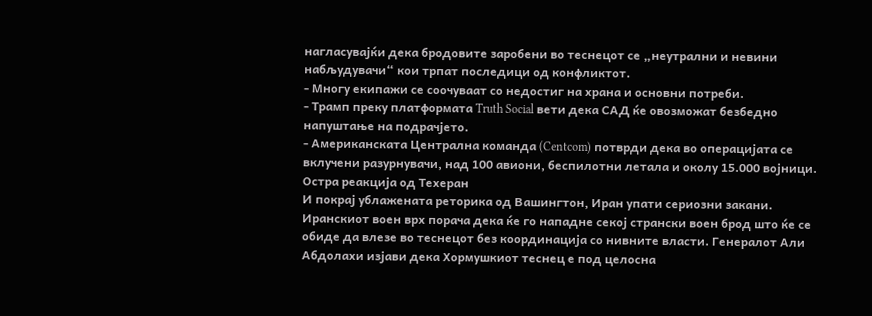нагласувајќи дека бродовите заробени во теснецот се „неутрални и невини набљудувачи“ кои трпат последици од конфликтот.
- Многу екипажи се соочуваат со недостиг на храна и основни потреби.
- Трамп преку платформата Truth Social вети дека САД ќе овозможат безбедно напуштање на подрачјето.
- Американската Централна команда (Centcom) потврди дека во операцијата се вклучени разурнувачи, над 100 авиони, беспилотни летала и околу 15.000 војници.
Остра реакција од Техеран
И покрај ублажената реторика од Вашингтон, Иран упати сериозни закани. Иранскиот воен врх порача дека ќе го нападне секој странски воен брод што ќе се обиде да влезе во теснецот без координација со нивните власти. Генералот Али Абдолахи изјави дека Хормушкиот теснец е под целосна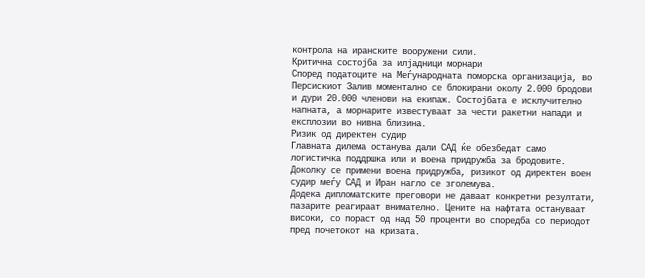контрола на иранските вооружени сили.
Критична состојба за илјадници морнари
Според податоците на Меѓународната поморска организација, во Персискиот Залив моментално се блокирани околу 2.000 бродови и дури 20.000 членови на екипаж. Состојбата е исклучително напната, а морнарите известуваат за чести ракетни напади и експлозии во нивна близина.
Ризик од директен судир
Главната дилема останува дали САД ќе обезбедат само логистичка поддршка или и воена придружба за бродовите. Доколку се примени воена придружба, ризикот од директен воен судир меѓу САД и Иран нагло се зголемува.
Додека дипломатските преговори не даваат конкретни резултати, пазарите реагираат внимателно. Цените на нафтата остануваат високи, со пораст од над 50 проценти во споредба со периодот пред почетокот на кризата.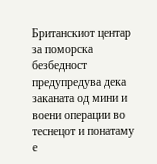Британскиот центар за поморска безбедност предупредува дека заканата од мини и воени операции во теснецот и понатаму е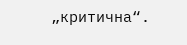„критична“.